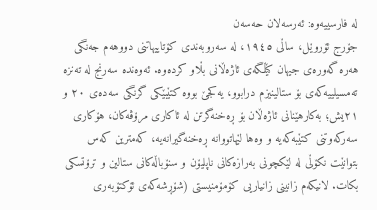لە فارسییەوە: ئەرسەلان حەسەن
جۆرج ئۆروێل، ساڵی ١٩٤٥، لە سەروبەندی کۆتاییهاتنی دووهەم جەنگی هەرە گەورەی جیهان کێڵگەی ئاژەڵانی بڵاو کردەوە. ئەوەندە سەرنج لە تەنزە تەمسیلییەکەی بۆ ستالینیزم درابوو، یەکجێ بووە کتێبێکی گرنگی سەدەی ٢٠ و ٢١یش؛ بەکارهێنانی ئاژەڵان بۆ ڕەخنەگرتن لە ئاکاری مرۆڤەکان، هۆکاری سەرکەوتنی کتێبەکەیە و وەها لێهاتووانە ڕەخنەگیرانەیە، کەمترین کەس بتوانێت نکۆڵی لە لێکچونی بەرازەکانی ناپلیۆن و سنۆباڵەکانی ستالین و ترۆتسکی بکات. لانیکەم زانینی زانیاریی کۆمۆمنیستی (شۆڕشەکەی ئۆکتۆبەری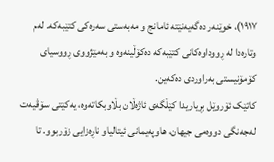١٩١٧)، خوێنەر دەگەیەنێتە ئامانج و مەبەستی سەرەکی کتێبەکە. لەم وتارەدا لە ڕووداوەکانی کتێبەکە دەکۆڵینەوە و بەمێژووی ڕووسیای کۆمۆنیستی بەراوردی دەکەین.
کاتێک ئۆروێل بڕیاریدا کێڵگەی ئاژەڵان بڵاوبکاتەوە، یەکێتی سۆڤیەت لەجەنگی دووەمی جیهان، هاوپەیمانی ئیتالیاو ناڕەزایی زۆربوو. تا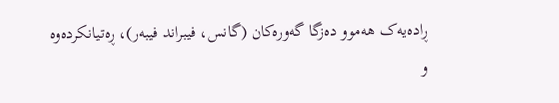ڕادەیەک هەموو دەزگا گەورەکان (گانس، فیبراند فیبەر)، ڕەتیانکردەوە و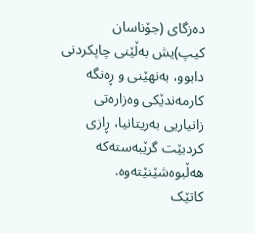دەزگای (جۆناسان کیپ)یش بەڵێنی چاپکردنی دابوو، بەنهێنی و ڕەنگە کارمەندێکی وەزارەتی زانیاریی بەریتانیا، ڕازی کردبێت گرێبەستەکە هەڵبوەشێنێتەوە.
کاتێک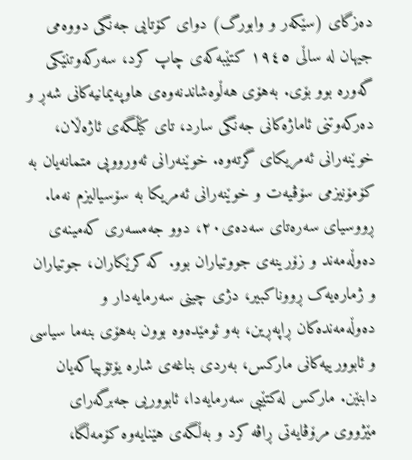دەزگای (سێکەر و وابورگ) دوای کۆتایی جەنگی دووەمی جیهان لە ساڵی ١٩٤٥ کتێبەکەی چاپ کرد، سەرکەوتنێکی گەورە بوو بۆی. بەهۆی هەڵوەشاندنەوەی هاوپەیمانیەکانی شەڕ و دەرکەوتنی ئاماژەکانی جەنگی سارد، تای کێڵگەی ئاژەڵان، خوێنەرانی ئەمریکای گرتەوە. خوێنەرانی ئەورووپی متمانەیان بە کۆمۆنیزمی سۆڤیەت و خوێنەرانی ئەمریکا بە سۆسیالیزم نەما.
ڕووسیای سەرەتای سەدەی٢٠، دوو جەمسەری کەمینەی دەوڵەمەند و زۆرینەی جووتیاران بوو. کە کرێکاران، جوتیاران و ژمارەیەک ڕووناکبیر، دژی چینی سەرمایەدار و دەوڵەمەندەکان ڕاپەڕین، بەو ئومێدەوە بوون بەهۆی بنەما سیاسی و ئابوورییەکانی مارکس، بەردی بناغەی شارە یۆتۆپیاکەیان دابنێن. مارکس لەکتێبی سەرمایەدا، ئابووریی جەبرگەرای مێژووی مرۆڤایەتی ڕاڤە کرد و بەڵگەی هێنایەوە کۆمەڵگا،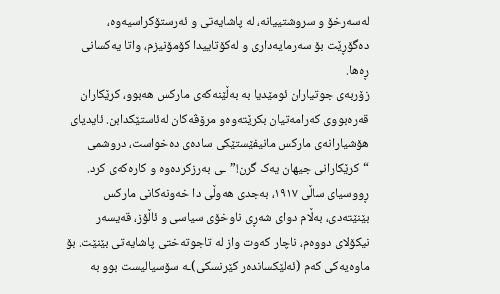لەسەرخۆ و سروشتییانە، لە پاشایەتی و ئەرستۆکراسیەوە، دەگۆڕێت بۆ سەرمایەداری و لەکۆتاییدا کۆمۆنیزم، واتا یەکسانی ڕەها.
زۆربەی جوتیاران ئومێدیا بە بەڵێنەکەی مارکس هەبوو، کرێکاران قەرەبووی کەرامەتیان بکرێتەوەو مرۆڤەکان لەئاستێکدابن. ئایدیای هۆشیارانەی مارکس مانیفێستێکی سادەی دەخواست، دروشمی “کرێکارانی جیهان یەک گرن!”ـی بەرزکردەوە و کارەکەی کرد.
ڕووسیای ساڵی ١٩١٧، بەجدی هەوڵی دا خەونەکانی مارکس بێنێتەدی، بەڵام دوای شەڕی ناوخۆی سیاسی و ئاڵۆز، قەیسەر نیکۆلای دووەم، ناچار کەوت واز لە تاجوتەختی پاشایەتی بێنێت. بۆ ماوەیەکی کەم (ئەلێکساندەر کێرنسکی)ـە سۆسیالیست بوو بە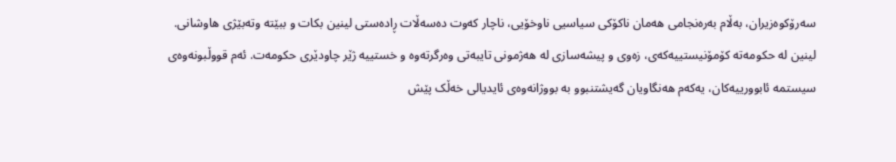سەرۆکوەزیران، بەڵام بەرەنجامی هەمان ناکۆکی سیاسیی ناوخۆیی، ناچار کەوت دەسەڵات ڕادەستی لینین بکات و ببێتە وتەبێژی هاوشانی.
لینین لە حکومەتە کۆمۆنیستییەکەی، زەوی و پیشەسازی لە هەژمونی تایبەتی وەرگرتەوە و خستییە ژێر چاودێری حکومەت. ئەم قووڵبونەوەی سیستمە ئابوورییەکان، یەکەم هەنگاویان گەیشتنبوو بە بووژانەوەی ئایدیالی خەڵک پێش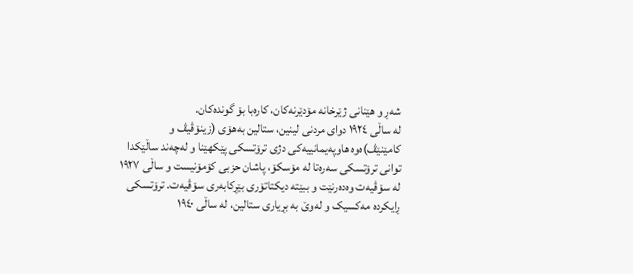شەڕ و هێنانی ژێرخانە مۆدێرنەکان، کارەبا بۆ گوندەکان.
لە ساڵی ١٩٢٤ دوای مردنی لینین، ستالین بەهۆی (زینۆڤیڤ و کامێنێڤ)ەوە هاوپەیمانییەکی دژی ترۆتسکی پێکهێنا و لەچەند ساڵێکدا توانی ترۆتسکی سەرەتا لە مۆسکۆ، پاشان حزبی کۆمۆنیست و ساڵی ١٩٢٧ لە سۆڤیەت وەدەرنێت و ببێتە دیکتاتۆری بێڕکابەری سۆڤیەت. ترۆتسکی ڕایکردە مەکسیک و لەوێ بە بڕیاری ستالین، لە ساڵی ١٩٤٠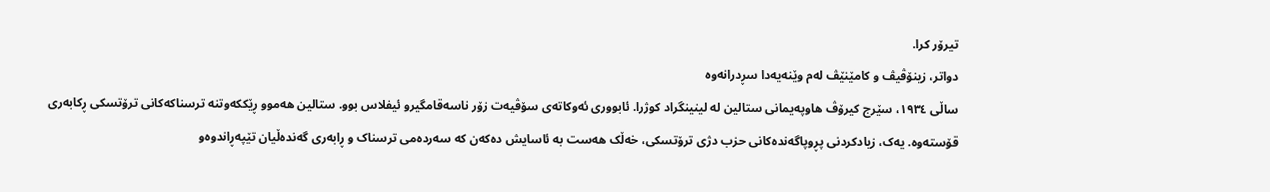تیرۆر کرا.
دواتر، زینۆڤیڤ و کامێنێڤ لەم وێنەیەدا سڕدرانەوە
ساڵی ١٩٣٤، سێرج کیرۆڤ هاوپەیمانی ستالین لە لینینگراد کوژرا. ئابووری ئەوکاتەی سۆڤیەت زۆر ناسەقامگیرو ئیفلاس بوو. ستالین هەموو ڕێککەوتنە ترسناکەکانی ترۆتسکی ڕکابەری قۆستەوە. یەک، زیادکردنی پڕوپاگەندەکانی حزب دژی ترۆتسکی، خەڵک هەست بە ئاسایش دەکەن کە سەردەمی ترسناک و ڕابەری گەندەڵیان تێپەڕاندوەو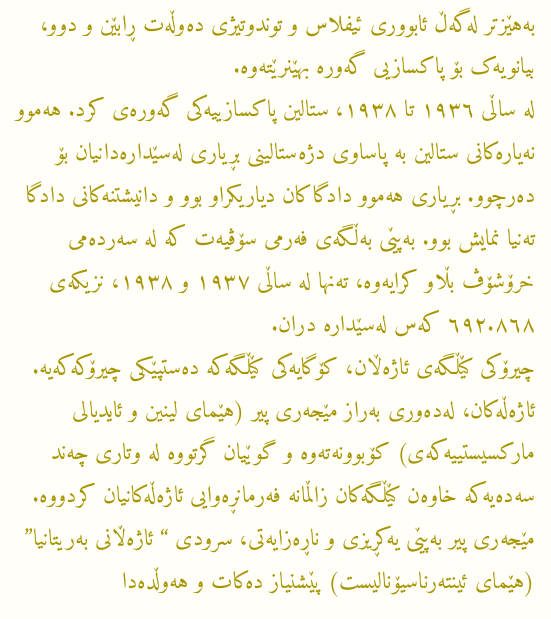بەهێزتر لەگەڵ ئابووری ئیفلاس و توندوتیژی دەوڵەت ڕابێن و دوو، بیانویەک بۆ پاکسازیی گەورە بهێنرێتەوە.
لە ساڵی ١٩٣٦ تا ١٩٣٨، ستالین پاکسازییەکی گەورەی کرد. هەموو نەیارەکانی ستالین بە پاساوی دژەستالینی بڕیاری لەسێدارەدانیان بۆ دەرچوو. بڕیاری هەموو دادگاکان دیاریکراو بوو و دانیشتنەکانی دادگا تەنیا نمایش بوو. بەپێی بەڵگەی فەرمی سۆڤیەت کە لە سەردەمی خرۆشۆڤ بڵاو کرایەوە، تەنها لە ساڵی ١٩٣٧ و ١٩٣٨، نزیکەی ٦٩٢.٨٦٨ کەس لەسێدارە دران.
چیرۆکی کێڵگەی ئاژەڵان، کۆگایەکی کێڵگەکە دەستپێکی چیرۆکەکەیە. ئاژەڵەکان، لەدەوری بەراز مێجەری پیر (هێمای لینین و ئایدیالی مارکسیستییەکەی) کۆبوونەتەوە و گوێیان گرتووە لە وتاری چەند سەدەیەکە خاوەن کێڵگەکان زاڵمانە فەرمانڕەوایی ئاژەڵەکانیان کردووە. مێجەری پیر بەپێی یەکڕیزی و ناڕەزایەتی، سرودی “ئاژەڵانی بەریتانیا” (هێمای ئینتەرناسیۆنالیست) پێشنیاز دەکات و هەوڵدەدا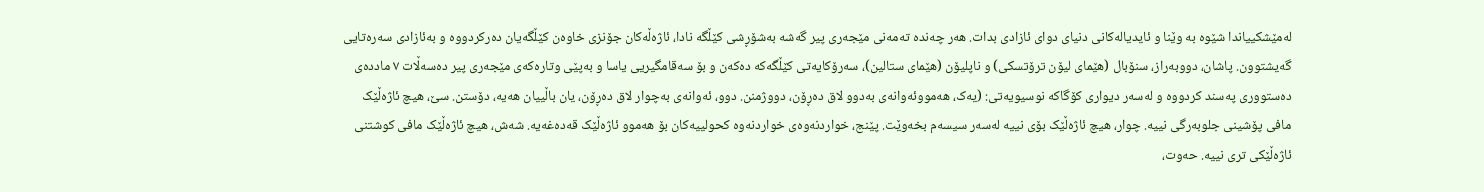لەمێشکییاندا شێوە بە وێنا و ئایدیالەکانی دنیای دوای ئازادی بدات. هەر چەندە تەمەنی مێجەری پیر گەشە بەشۆڕشی کێڵگە نادا، ئاژەڵەکان جۆنزی خاوەن کێڵگەیان دەرکردووە و بەئازادی سەرەتایی گەیشتوون. پاشان، دووبەراز، سنۆبال (هێمای لیۆن ترۆتسکی) و ناپلیۆن (هێمای ستالین)، سەرۆکایەتی کێڵگەکە دەکەن و بۆ سەقامگیریی یاسا و بەپێی وتارەکەی مێجەری پیر دەسەڵات ٧ ماددەی دەستووری پەسند کردووە و لەسەر دیواری کۆگاکە نوسیویەتی: (یەک، هەمووئەوانەی بەدوو لاق دەڕۆن، دووژمنن. دوو، ئەوانەی بەچوار لاق دەڕۆن، یان باڵییان هەیە، دۆستن. سێ، هیچ ئاژەڵێک مافی پۆشینی جلوبەرگی نییە. چوار، هیچ ئاژەڵێک بۆی نییە لەسەر سیسەم بخەوێت. پێنج، خواردنەوەی خواردنەوە کحولییەکان بۆ هەموو ئاژەڵێک قەدەغەیە. شەش، هیچ ئاژەڵێک مافی کوشتنی ئاژەڵێکی تری نییە. حەوت،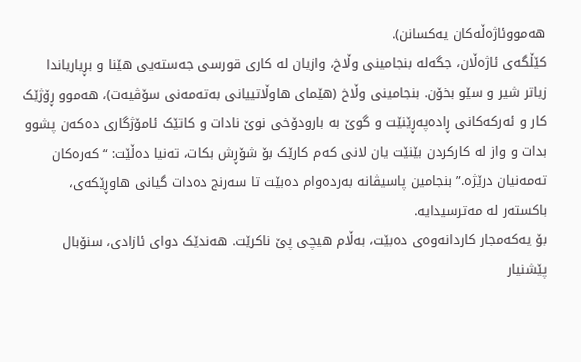هەمووئاژەڵەکان یەکسانن).
کێڵگەی ئاژەڵان، جگەلە بنجامینی وڵاخ، وازیان لە کاری قورسی جەستەیی هێنا و بڕیاریاندا زیاتر شیر و سێو بخۆن. بنجامینی وڵاخ (هێمای هاوڵاتییانی بەتەمەنی سۆڤیەت)، هەموو ڕۆژێک کار و ئەرکەکانی ڕادەپەڕێنێت و گوێ بە بارودۆخی نوێ نادات و کاتێک ئامۆژگاری دەکەن پشوو بدات و واز لە کارکردن بێنێت یان لانی کەم کارێک بۆ شۆڕش بکات، تەنیا دەڵێت: “کەرەکان تەمەنیان درێژە.” بنجامین پاسیڤانە بەردەوام دەبێت تا سەرنج دەدات گیانی هاوڕێکەی، باکستەر لە مەترسیدایە.
بۆ یەکەمجار کاردانەوەی دەبێت، بەڵام هیچی پێ ناکرێت. هەندێک دوای ئازادی، سنۆبال پێشنیار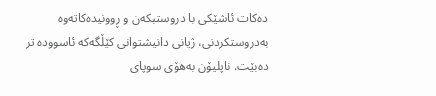دەکات ئاشێکی با دروستبکەن و ڕوونیدەکاتەوە بەدروستکردنی، ژیانی دانیشتوانی کێڵگەکە ئاسوودە تر دەبێت. ناپلیۆن بەهۆی سوپای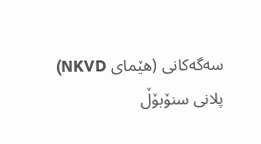سەگەکانی (هێمای NKVD) پلانی سنۆبۆڵ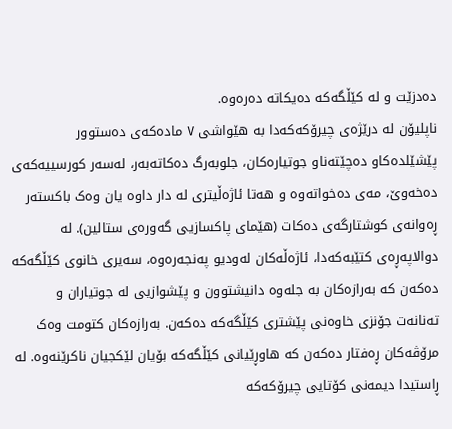دەدزێت و لە کێڵگەکە دەیکاتە دەرەوە.
ناپلیۆن لە درێژەی چیرۆکەکەدا بە هێواشی ٧ مادەکەی دەستوور پێشێلدەکاو دەچێتەناو جوتیارەکان، جلوبەرگ دەکاتەبەر، لەسەر کورسییەکەی دەخەوێ، مەی دەخواتەوە و هەتا ئاژەڵیتری لە دار داوە یان وەک باکستەر ڕەوانەی کوشتارگەی دەکات (هێمای پاکسازیی گەورەی ستالین). لە دوالاپەڕەی کتێبەکەدا، ئاژەڵەکان لەودیو پەنجەرەوە، سەیری خانوی کێڵگەکە دەکەن کە بەرازەکان بە جلەوە دانیشتوون و پێشوازیی لە جوتیاران و تەنانەت جۆنزی خاوەنی پێشتری کێڵگەکە دەکەن. بەرازەکان کتومت وەک مرۆڤەکان ڕەفتار دەکەن کە هاوڕێیانی کێڵگەکە بۆیان لێکجیان ناکرێنەوە. لە ڕاستیدا دیمەنی کۆتایی چیرۆکەکە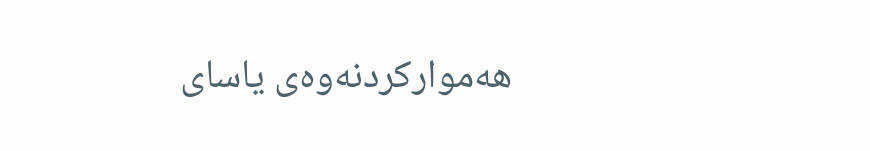هەموارکردنەوەی یاسای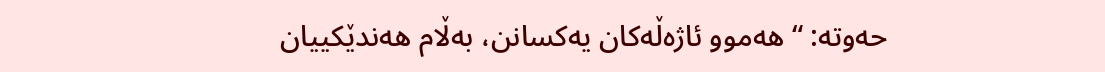حەوتە: “هەموو ئاژەڵەکان یەکسانن، بەڵام هەندێکییان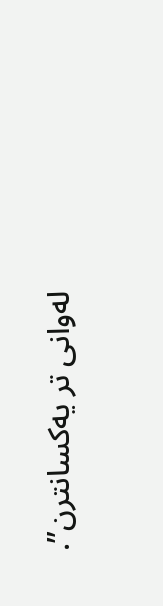لەوانی تر یەکسانترن”.